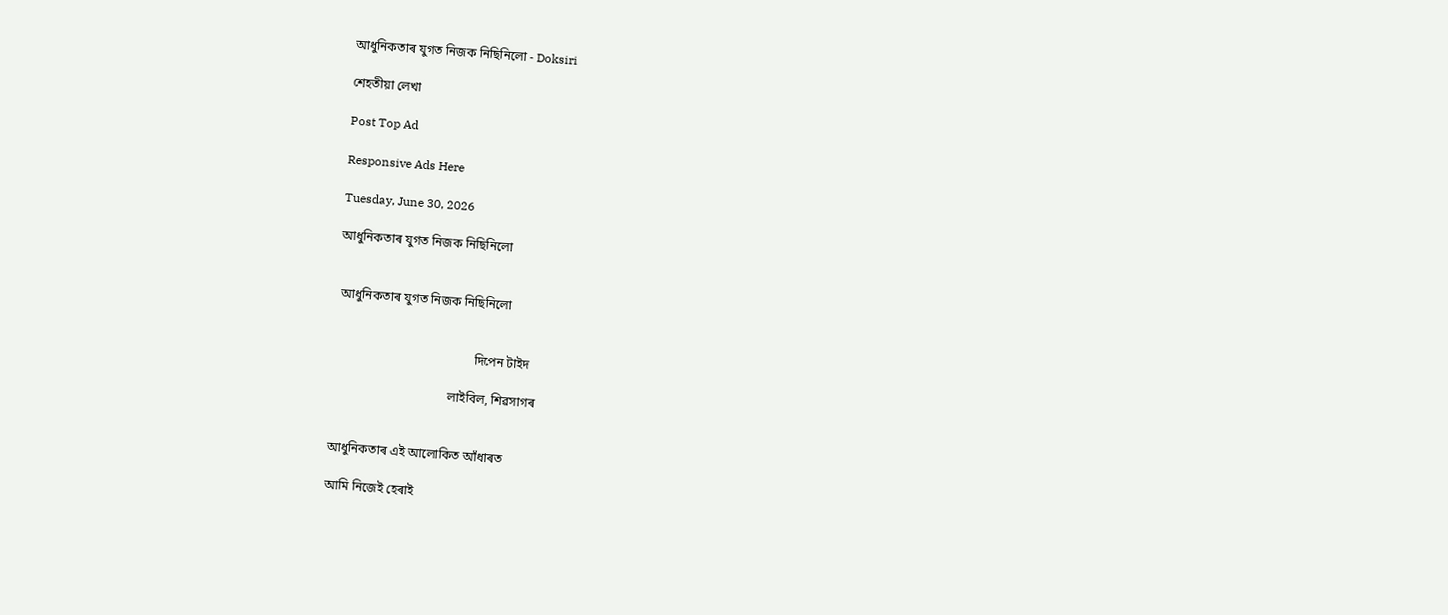আধুনিকতাৰ যুগত নিজক নিছিনিলো - Doksiri

শেহতীয়া লেখা

Post Top Ad

Responsive Ads Here

Tuesday, June 30, 2026

আধুনিকতাৰ যুগত নিজক নিছিনিলো


 আধুনিকতাৰ যুগত নিজক নিছিনিলো


                                             দিপেন টাইদ

                                     লাইবিল, শিৱসাগৰ


আধুনিকতাৰ এই আলোকিত আঁধাৰত

আমি নিজেই হেৰাই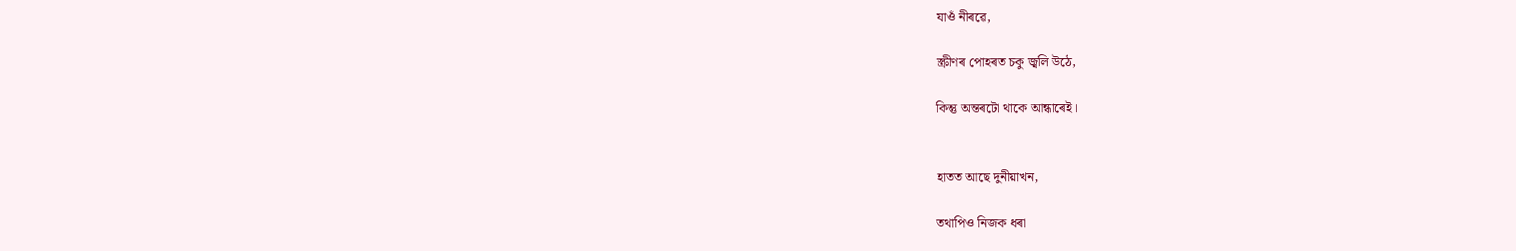যাওঁ নীৰৱে,

স্ক্ৰীণৰ পোহৰত চকু জ্বলি উঠে,

কিন্তু অন্তৰটো থাকে আন্ধাৰেই।


হাতত আছে দুনীয়াখন,

তথাপিও নিজক ধৰা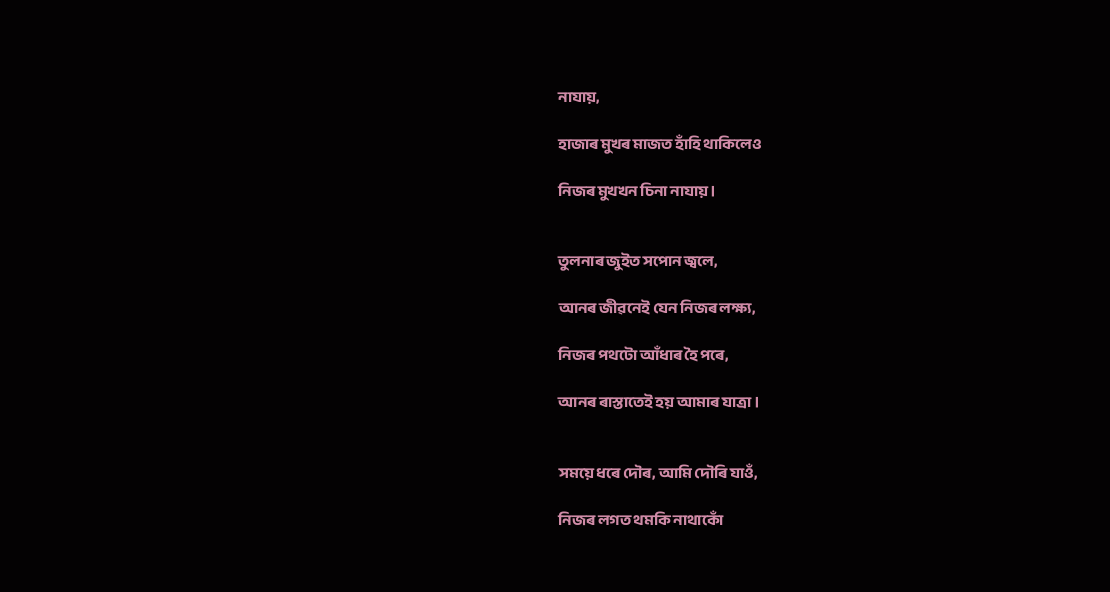নাযায়,

হাজাৰ মুখৰ মাজত হাঁহি থাকিলেও

নিজৰ মুখখন চিনা নাযায়।


তুলনাৰ জুইত সপোন জ্বলে,

আনৰ জীৱনেই যেন নিজৰ লক্ষ্য,

নিজৰ পথটো আঁধাৰ হৈ পৰে,

আনৰ ৰাস্তাতেই হয় আমাৰ যাত্ৰা।


সময়ে ধৰে দৌৰ, আমি দৌৰি যাওঁ,

নিজৰ লগত থমকি নাথাকোঁ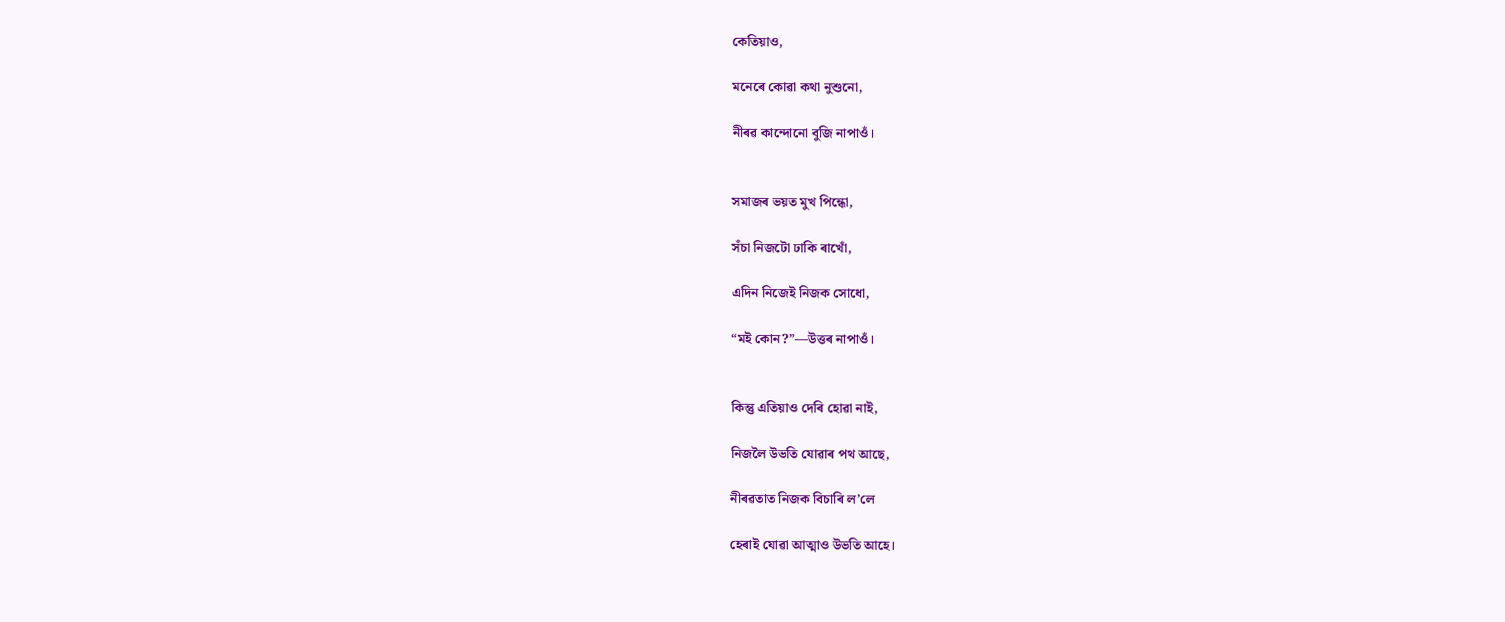কেতিয়াও,

মনেৰে কোৱা কথা নুশুনো,

নীৰৱ কান্দোনো বুজি নাপাওঁ।


সমাজৰ ভয়ত মুখ পিন্ধো,

সঁচা নিজটো ঢাকি ৰাখোঁ,

এদিন নিজেই নিজক সোধো,

“মই কোন?”—উত্তৰ নাপাওঁ।


কিন্তু এতিয়াও দেৰি হোৱা নাই,

নিজলৈ উভতি যোৱাৰ পথ আছে,

নীৰৱতাত নিজক বিচাৰি ল’লে

হেৰাই যোৱা আত্মাও উভতি আহে।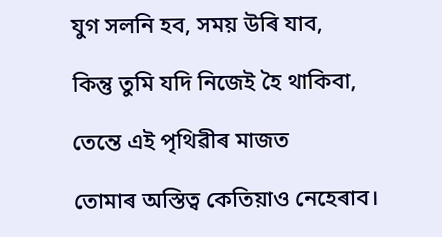যুগ সলনি হব, সময় উৰি যাব,

কিন্তু তুমি যদি নিজেই হৈ থাকিবা,

তেন্তে এই পৃথিৱীৰ মাজত

তোমাৰ অস্তিত্ব কেতিয়াও নেহেৰাব।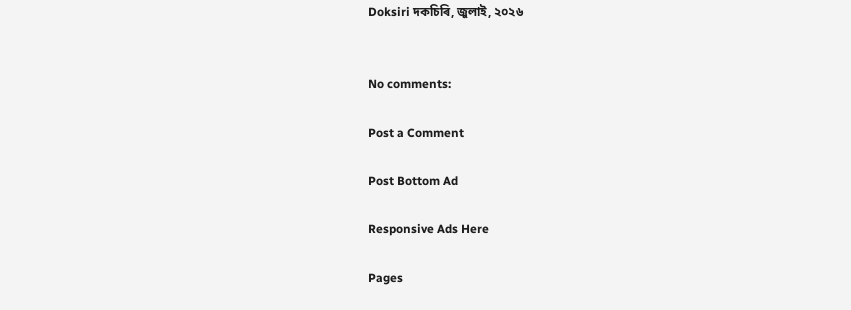Doksiri দকচিৰি, জুলাই, ২০২৬


No comments:

Post a Comment

Post Bottom Ad

Responsive Ads Here

Pages